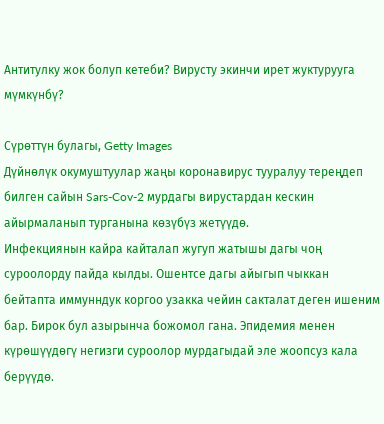Антитулку жок болуп кетеби? Вирусту экинчи ирет жуктурууга мүмкүнбү?

Сүрөттүн булагы, Getty Images
Дүйнөлүк окумуштуулар жаңы коронавирус тууралуу тереңдеп билген сайын Sars-Cov-2 мурдагы вирустардан кескин айырмаланып турганына көзүбүз жетүүдө.
Инфекциянын кайра кайталап жугуп жатышы дагы чоң суроолорду пайда кылды. Ошентсе дагы айыгып чыккан бейтапта иммунндук коргоо узакка чейин сакталат деген ишеним бар. Бирок бул азырынча божомол гана. Эпидемия менен күрөшүүдөгү негизги суроолор мурдагыдай эле жоопсуз кала берүүдө.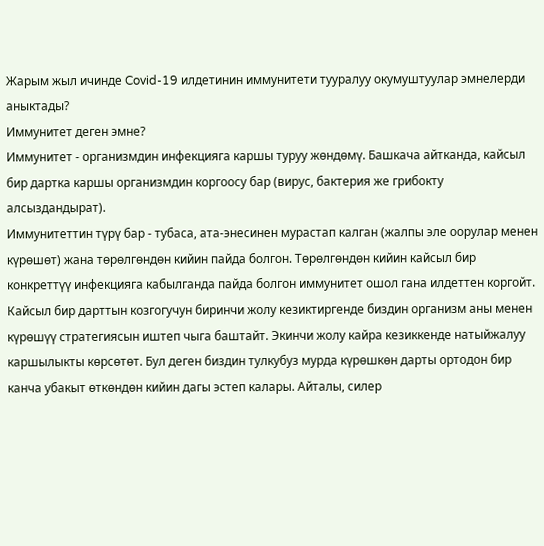Жарым жыл ичинде Covid-19 илдетинин иммунитети тууралуу окумуштуулар эмнелерди аныктады?
Иммунитет деген эмне?
Иммунитет - организмдин инфекцияга каршы туруу жөндөмү. Башкача айтканда, кайсыл бир дартка каршы организмдин коргоосу бар (вирус, бактерия же грибокту алсыздандырат).
Иммунитеттин түрү бар - тубаса, ата-энесинен мурастап калган (жалпы эле оорулар менен күрөшөт) жана төрөлгөндөн кийин пайда болгон. Төрөлгөндөн кийин кайсыл бир конкреттүү инфекцияга кабылганда пайда болгон иммунитет ошол гана илдеттен коргойт.
Кайсыл бир дарттын козгогучун биринчи жолу кезиктиргенде биздин организм аны менен күрөшүү стратегиясын иштеп чыга баштайт. Экинчи жолу кайра кезиккенде натыйжалуу каршылыкты көрсөтөт. Бул деген биздин тулкубуз мурда күрөшкөн дарты ортодон бир канча убакыт өткөндөн кийин дагы эстеп калары. Айталы, силер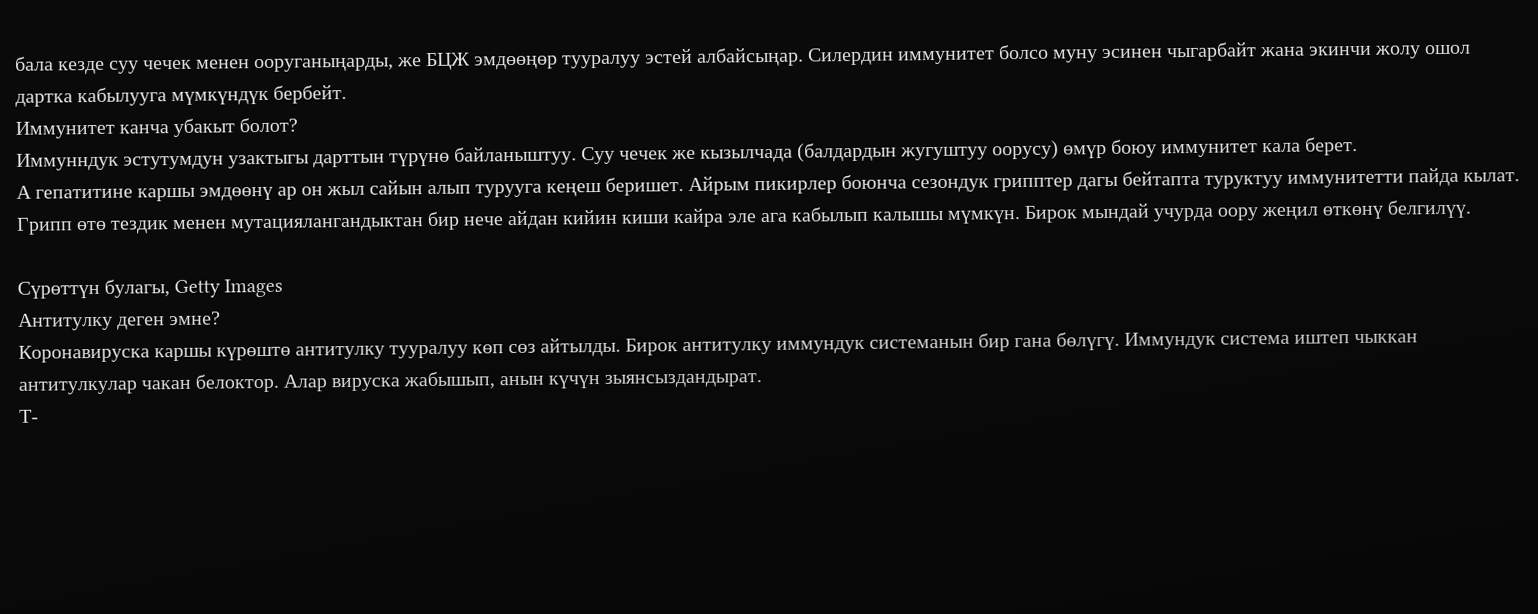бала кезде суу чечек менен ооруганыңарды, же БЦЖ эмдөөңөр тууралуу эстей албайсыңар. Силердин иммунитет болсо муну эсинен чыгарбайт жана экинчи жолу ошол дартка кабылууга мүмкүндүк бербейт.
Иммунитет канча убакыт болот?
Иммунндук эстутумдун узактыгы дарттын түрүнө байланыштуу. Суу чечек же кызылчада (балдардын жугуштуу оорусу) өмүр боюу иммунитет кала берет.
А гепатитине каршы эмдөөнү ар он жыл сайын алып турууга кеңеш беришет. Айрым пикирлер боюнча сезондук грипптер дагы бейтапта туруктуу иммунитетти пайда кылат. Грипп өтө тездик менен мутациялангандыктан бир нече айдан кийин киши кайра эле ага кабылып калышы мүмкүн. Бирок мындай учурда оору жеңил өткөнү белгилүү.

Сүрөттүн булагы, Getty Images
Антитулку деген эмне?
Коронавируска каршы күрөштө антитулку тууралуу көп сөз айтылды. Бирок антитулку иммундук системанын бир гана бөлүгү. Иммундук система иштеп чыккан антитулкулар чакан белоктор. Алар вируска жабышып, анын күчүн зыянсыздандырат.
Т-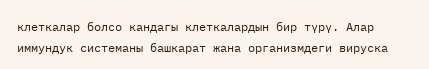клеткалар болсо кандагы клеткалардын бир түрү. Алар иммундук системаны башкарат жана организмдеги вируска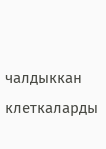чалдыккан клеткаларды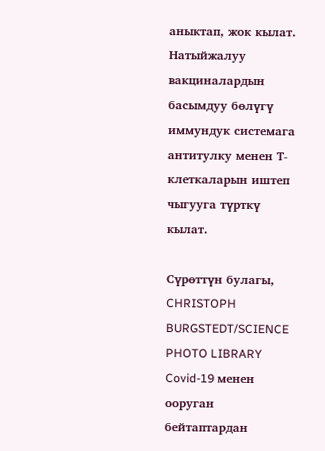аныктап, жок кылат. Натыйжалуу вакциналардын басымдуу бөлүгү иммундук системага антитулку менен Т-клеткаларын иштеп чыгууга түрткү кылат.

Сүрөттүн булагы, CHRISTOPH BURGSTEDT/SCIENCE PHOTO LIBRARY
Covid-19 менен ооруган бейтаптардан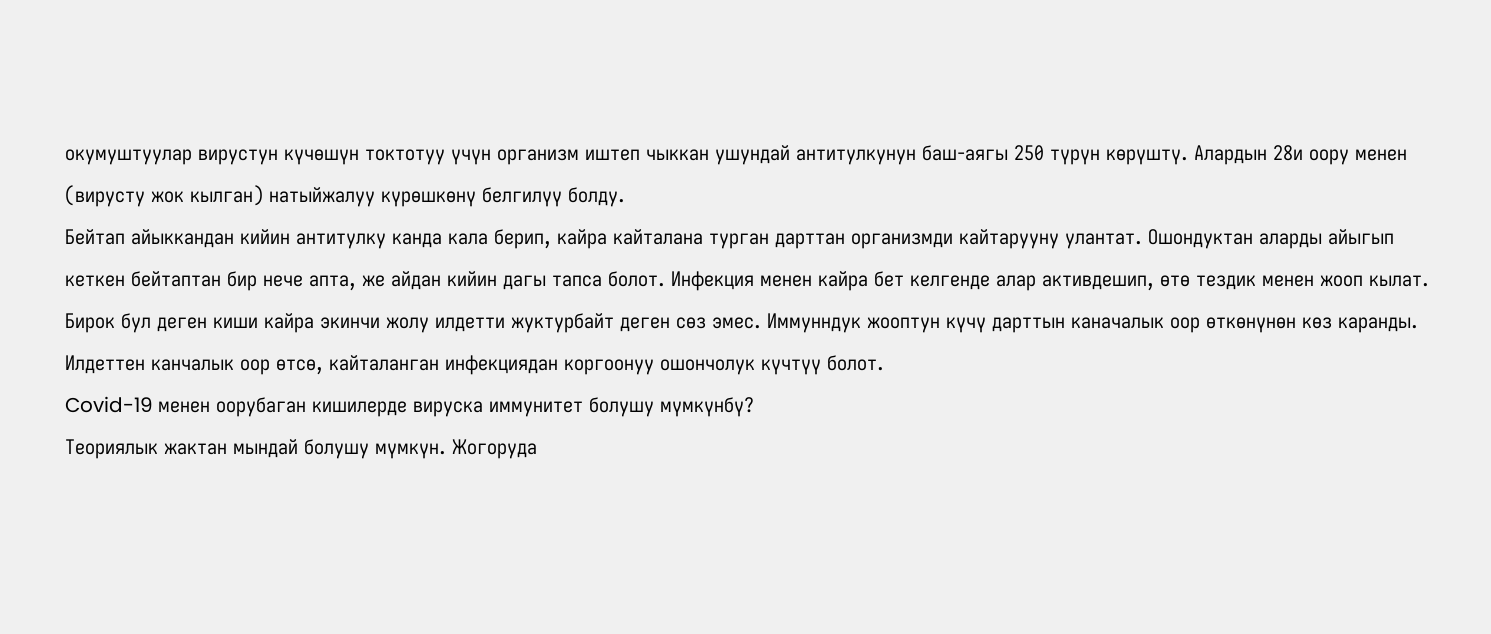окумуштуулар вирустун күчөшүн токтотуу үчүн организм иштеп чыккан ушундай антитулкунун баш-аягы 250 түрүн көрүштү. Алардын 28и оору менен (вирусту жок кылган) натыйжалуу күрөшкөнү белгилүү болду.
Бейтап айыккандан кийин антитулку канда кала берип, кайра кайталана турган дарттан организмди кайтарууну улантат. Ошондуктан аларды айыгып кеткен бейтаптан бир нече апта, же айдан кийин дагы тапса болот. Инфекция менен кайра бет келгенде алар активдешип, өтө тездик менен жооп кылат. Бирок бул деген киши кайра экинчи жолу илдетти жуктурбайт деген сөз эмес. Иммунндук жооптун күчү дарттын каначалык оор өткөнүнөн көз каранды. Илдеттен канчалык оор өтсө, кайталанган инфекциядан коргоонуу ошончолук күчтүү болот.
Covid-19 менен оорубаган кишилерде вируска иммунитет болушу мүмкүнбү?
Теориялык жактан мындай болушу мүмкүн. Жогоруда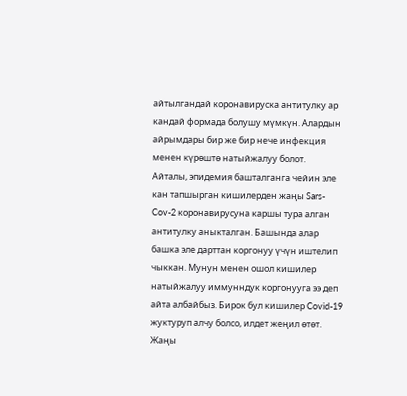айтылгандай коронавируска антитулку ар кандай формада болушу мүмкүн. Алардын айрымдары бир же бир нече инфекция менен күрөштө натыйжалуу болот.
Айталы, эпидемия башталганга чейин эле кан тапшырган кишилерден жаңы Sars-Cov-2 коронавирусуна каршы тура алган антитулку аныкталган. Башында алар башка эле дарттан коргонуу үчүн иштелип чыккан. Мунун менен ошол кишилер натыйжалуу иммунндук коргонууга ээ деп айта албайбыз. Бирок бул кишилер Covid-19 жуктуруп алчу болсо, илдет жеңил өтөт.
Жаңы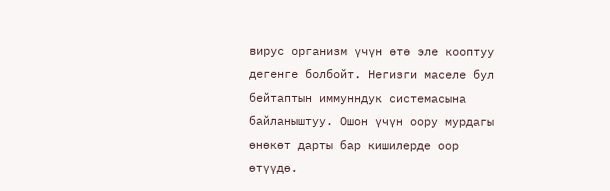вирус организм үчүн өтө эле кооптуу дегенге болбойт. Негизги маселе бул бейтаптын иммунндук системасына байланыштуу. Ошон үчүн оору мурдагы өнөкөт дарты бар кишилерде оор өтүүдө.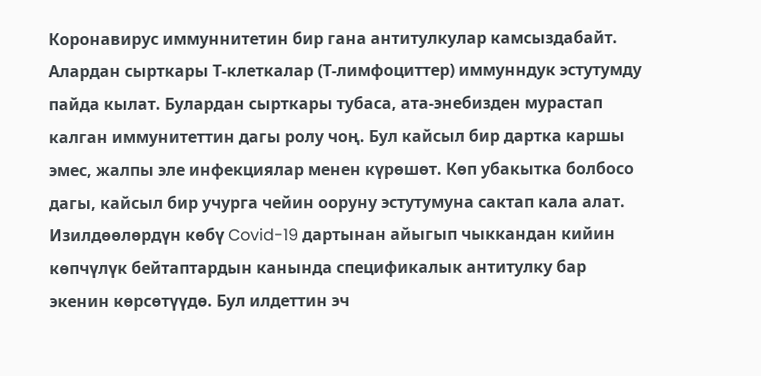Коронавирус иммуннитетин бир гана антитулкулар камсыздабайт. Алардан сырткары Т-клеткалар (Т-лимфоциттер) иммунндук эстутумду пайда кылат. Булардан сырткары тубаса, ата-энебизден мурастап калган иммунитеттин дагы ролу чоң. Бул кайсыл бир дартка каршы эмес, жалпы эле инфекциялар менен күрөшөт. Көп убакытка болбосо дагы, кайсыл бир учурга чейин ооруну эстутумуна сактап кала алат.
Изилдөөлөрдүн көбү Covid-19 дартынан айыгып чыккандан кийин көпчүлүк бейтаптардын канында спецификалык антитулку бар экенин көрсөтүүдө. Бул илдеттин эч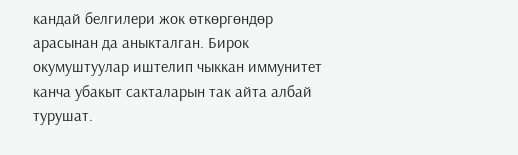кандай белгилери жок өткөргөндөр арасынан да аныкталган. Бирок окумуштуулар иштелип чыккан иммунитет канча убакыт сакталарын так айта албай турушат.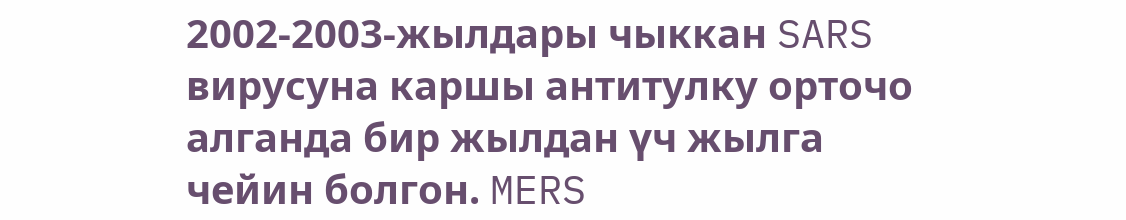2002-2003-жылдары чыккан SARS вирусуна каршы антитулку орточо алганда бир жылдан үч жылга чейин болгон. MERS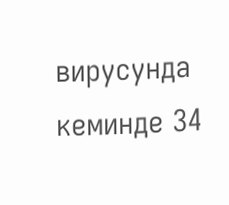вирусунда кеминде 34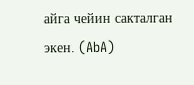айга чейин сакталган экен. (AbA)